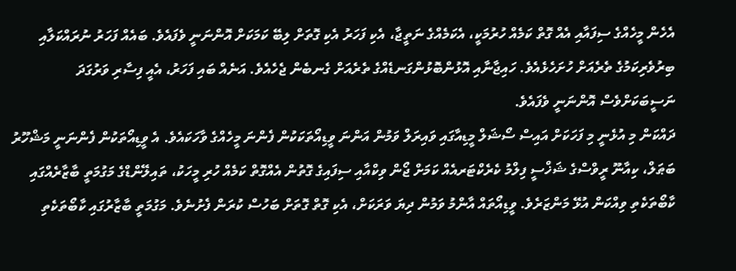އެހެން މީހެއްގެ ސިފައާއި އެއް ގޮތް ކަމެއް ހުރުމަކީ، އެކަމެއްގެ ނަތީޖާ، އެކި ފަހަރު އެކި ގޮތަށް ލިބޭ ކަމަކަށް އޮންނަނީ ވެފައެވެ. ބައެއް ފަހަރު ނުރައްކަލާއި ބިރުވެރިކަމުގެ ތެރެއަށް ހުށަހެޅެއެވެ. ހައިޖާނާއި އޮޅުންބޮޅުންގަނޑެއްގެ ތެރެއަށް ގެނބެން ޖެހެއެވެ. އަނެއް ބައި ފަހަރު، އެއީ ފިސާރި ވަރުގަދަ ނަސީބަކަށްވެސް އޮންނަނީ ވެފައެވެ.
ދައްކަން މި އުޅެނީ މި ފަހަކަށް އައިސް ސޯޝަލް މީޑިއާގައި ވައިރަލް ވަމުން އަންނަ ވީޑިއޯތަކަކުން ފެންނަ މީހެއްގެ ވާހަކައެވެ. އެ ވީޑިއޯތަކުން ފެންނަނީ މަޝްހޫރު ބަޠަލް، ކިއާނޫ ރީވްސްގެ ޝަޚްސީ ފިލްމު ކެރެކްޓަރއެއް ކަމަށް ޖޯން ވިކްއާއި ސިފައިގެ ގޮތުން އެއްގޮތް ކަމެއް ހުރި މީހަކު، ތައިލޭންޑްގެ މަގުމަތީ ބާޒާރެއްގައި ކާބޯތަކެތި ވިއްކަން އުޅޭ މަންޒަރެވެ. ވީޑިއޯތައް އާންމު ވަމުން ދިޔަ ވަރަކަށް، އެކި ގޮތް ގޮތަށް ބަހުސް ކުރަން ފެށުނެވެ. މަގުމަތީ ބާޒާރުގައި ކާބޯތަކެތި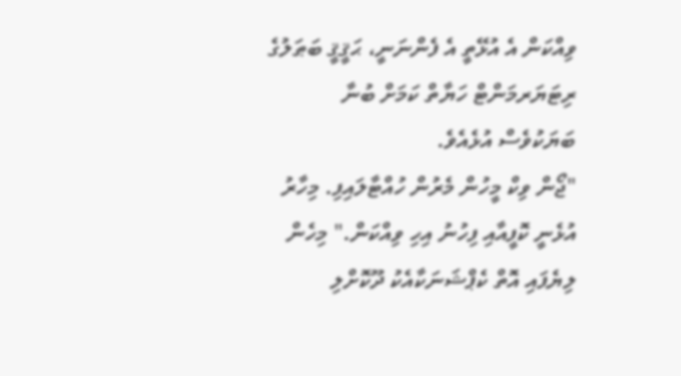ވިއްކަން އެ އުޅޭތީ އެ ފެންނަނީ، ޙަޤީޤީ ބަޠަލުގެ ރިޓަޔަރމަންޓް ހަޔާތް ކަމަށް ބުނާ ބަޔަކުވެސް އުޅެއެވެ.
"ޖޯން ވިކް މީހުން މެރުން ހުއްޓާލައިފި. މިހާރު އުޅެނީ ކޮފީއާއި ފިހުނު އިހި ވިއްކަން." މިހެން ލިޔެފައި އޮތް ކެޕްޝަނަކާއެކު ދޫކޮށްލި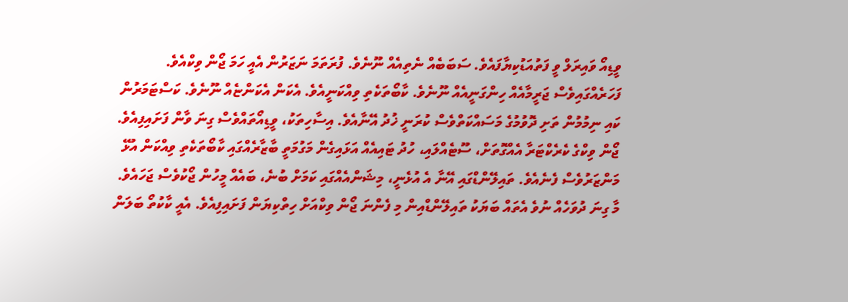ވީޑިއޯ ވައިރަލް ވީ ފަތުއަޑުކިޔާފައެވެ. ސަބަބެއް ނެތިއެއް ނޫނެވެ. ފުރަތަމަ ނަޒަރުން އެއީ ހަމަ ޖޯން ވިކްއެވެ. ފަހަރެއްގައިވެސް ޖަރީމާއެއް ހިންގަނީއެއް ނޫނެވެ. ކާބޯތަކެތި ވިއްކަނީއެވެ. އެކަން އެކަންޏެއް ނޫނެވެ. ކަސްޓަމަރުން ކައި ނިމުމުން ތަށި ދޮވުމުގެ މަސައްކަތްވެސް ކުރަނީ ޚުދު އޭނާއެވެ. އިސާހިތަކު، ވީޑިއޯތައްވެސް ގިނަ ވާން ފަށައިފިއެވެ. ޖޯން ވިކްގެ ކެރެކްޓަރާ އެއްގޮތަށް، ސޫޓެއްލައި، ހުދު ޓައިއެއް އަޅައިގެން މަގުމަތީ ބާޒާރެއްގައި ކާބޯތަކެތި ވިއްކަން އުޅޭ މަންޒަރުވެސް ފެނެއެވެ. ތައިލޭންޑްގައި އޭނާ އެ އުޅެނީ، މިޝަންއެއްގައި ކަމަށް ބުނެ، ބައެއް މީހުން ޖޯކުވެސް ޖަހައެވެ.
މާ ގިނަ ދުވަހެއް ނުވެ އެތައް ބަޔަކު ތައިލޭންޑްއިން މި ފެންނަ ޖޯން ވިކްއަށް ހިތްކިޔަން ފަށައިފިއެވެ. އެއީ ކާކުތޯ ބަލަން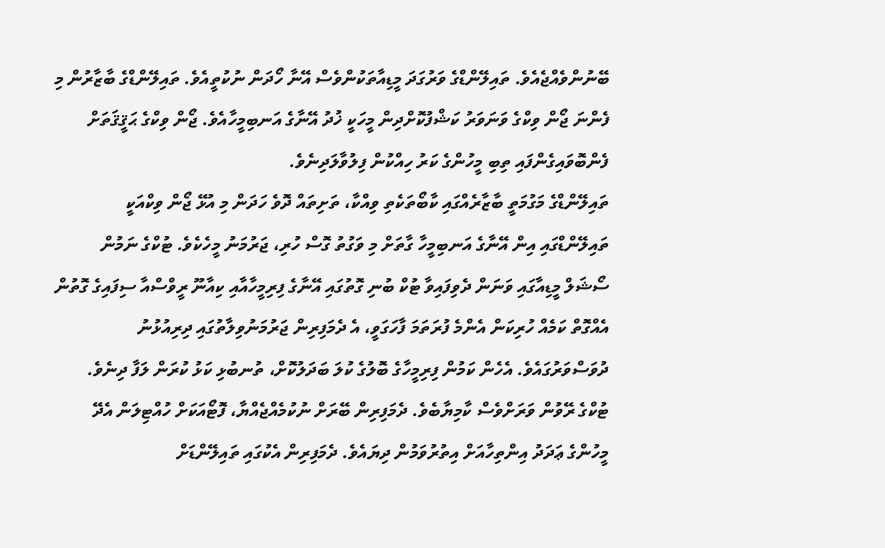ބޭނުންވެއްޖެއެވެ. ތައިލޭންޑްގެ ވަރުގަދަ މީޑިއާތަކުންވެސް އޭނާ ހޯދަން ނުކުތީއެވެ. ތައިލޭންޑްގެ ބާޒާރުން މި ފެންނަ ޖޯން ވިކްގެ ވަނަވަރު ކަޝްފުކޮށްދިން މީހަކީ ޚުދު އޭނާގެ އަނބިމީހާއެވެ. ޖޯން ވިކްގެ ޙަޤީޤަތަށް ފެންބޮވައިގެންފައި ތިބި މީހުންގެ ކަރު ހިއްކުން ފިލުވާލަދިނެވެ.
ތައިލޭންޑްގެ މަގުމަތީ ބާޒާރެއްގައި ކާބޯތަކެތި ވިއްކާ، ތަށިތައް ދޮވެ ހަދަން މި އުޅޭ ޖޯން ވިކްއަކީ ތައިލޭންޑްގައި އިން އޭނާގެ އަނބިމީހާ ގާތަށް މި ވަގުތު ގޮސް ހުރި، ޖަރުމަނު މީހެކެވެ. ޓުކްގެ ނަމުން ސޯޝަލް މީޑިއާގައި ވަނަން ދެވިފައިވާ ޓުކް ބުނި ގޮތުގައި އޭނާގެ ފިރިމީހާއާއި ކިއާނޫ ރީވްސްއާ ސިފައިގެ ގޮތުން އެއްގޮތް ކަމެއް ހުރިކަން އެންމެ ފުރަތަމަ ފާހަގަވީ، އެ ދެމަފިރިން ޖަރުމަނުވިލާތުގައި ދިރިއުޅުނު ދުވަސްވަރުގައެވެ. އެހެން ކަމުން ފިރިމީހާގެ ބޮލުގެ ކުލަ ބަދަލުކޮށް، ތުނބުޅި ކަޅު ކުރަން ލަފާ ދިނެވެ. ޓުކްގެ ރޭވުން ވަރަށްވެސް ކާމިޔާބެވެ. ދެމަފިރިން ބޭރަށް ނުކުމެއްޖެއްޔާ، ފޮޓޯއަކަށް ހުއްޓިލަން އެދޭ މީހުންގެ ޢަދަދު އިންތިހާއަށް އިތުރުވަމުން ދިޔައެވެ. ދެމަފިރިން އެކުގައި ތައިލޭންޑަށް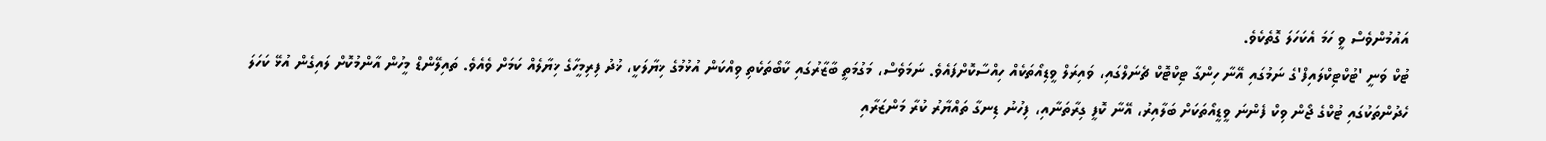އައުމުންވެސް ވީ ހަމަ އެކަހަލަ ގޮތެކެވެ.
ޓުކް ވަނީ 'ޓުކްޓިކްލައިފް'ގެ ނަމުގައި އޭނާ ހިންގާ ޓިކްޓޮކް ޗެނަލްގައި، ވައިރަލް ވީޑިއޯތަކެއް ހިއްސާކޮށްފައެވެ. ނަމަވެސް، މަގުމަތީ ބާޒާރުގައި ކާބޯތަކެތި ވިއްކަން އުޅުމުގެ ޚިޔާލަކީ، ޚުދު ފިރިމީހާގެ ޚިޔާލެއް ކަމަށް ވެއެވެ. ތައިލޭންޑް މީހުން އާންމުކޮށް ލައިގެން އުޅޭ ކަހަލަ ހެދުންތަކުގައި ޓުކްގެ ޖޯން ވިކް ފެންނަ ވީޑީއޯތަކަށް ބަލާއިރު، އޭނާ ކޮފީ ގިރާތަނާއި، ފިހުނު ޑިނގާ ތައްޔާރު ކުރާ މަންޒަރާއި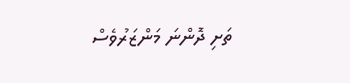ތަށި ދޮންނަ މަންޒަރުވެސް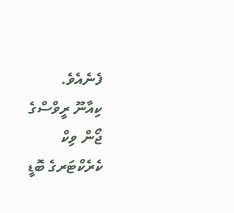ފެނެއެވެ.
ކިއާނޫ ރީވްސްގެ ޖޯން ވިކް ކެރެކްޓަރގެ ބޮޑީ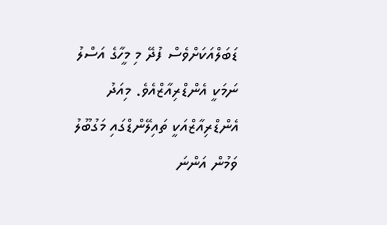ޑަބަލްއަކަށްވެސް ފުދޭ މި މީހާގެ އަސްލު ނަމަކީ އެންޑްރިއާޒްއެވެ. މިއަދު އެންޑްރިއާޒްއަކީ ތައިލޭންޑްގައި މަގުބޫލު ވަމުން އަންނަ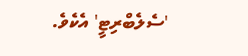'ސެލެބްރިޓީ' އެކެވެ.